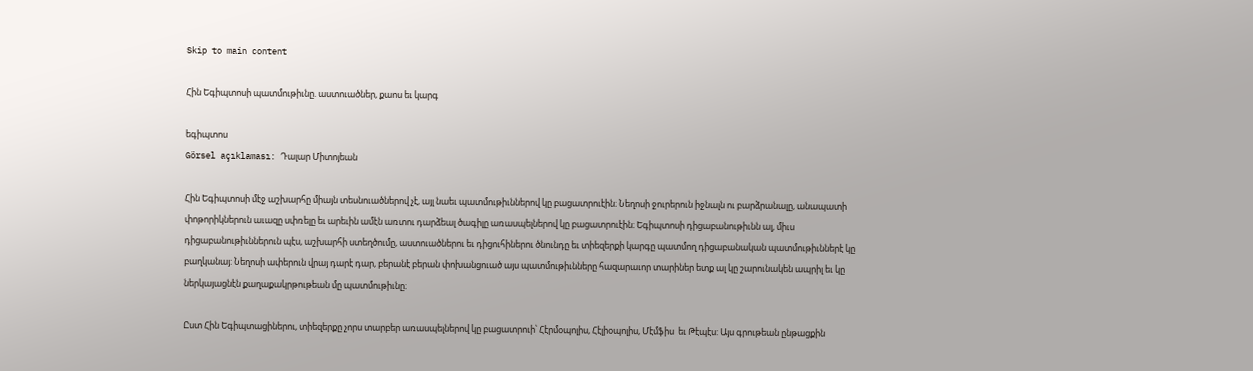Skip to main content

Հին Եգիպտոսի պատմութիւնը. աստուածներ, քաոս եւ կարգ

եգիպտոս
Görsel açıklaması: Դալար Միտոյեան

Հին Եգիպտոսի մէջ աշխարհը միայն տեսնուածներով չէ, այլ նաեւ պատմութիւններով կը բացատրուէին։ Նեղոսի ջուրերուն իջնալն ու բարձրանալը, անապատի փոթորիկներուն աւազը սփռելը եւ արեւին ամէն առտու դարձեալ ծագիլը առասպելներով կը բացատրուէին։ Եգիպտոսի դիցաբանութիւնն ալ, միւս դիցաբանութիւններուն պէս, աշխարհի ստեղծումը, աստուածներու եւ դիցուհիներու ծնունդը եւ տիեզերքի կարգը պատմող դիցաբանական պատմութիւններէ կը բաղկանայ: Նեղոսի ափերուն վրայ դարէ դար, բերանէ բերան փոխանցուած այս պատմութիւնները հազարաւոր տարիներ ետք ալ կը շարունակեն ապրիլ եւ կը ներկայացնէն քաղաքակրթութեան մը պատմութիւնը։

Ըստ Հին Եգիպտացիներու, տիեզերքը չորս տարբեր առասպելներով կը բացատրուի՝ Հէրմօպոլիս, Հէլիօպոլիս, Մէմֆիս  եւ Թէպէս: Այս գրութեան ընթացքին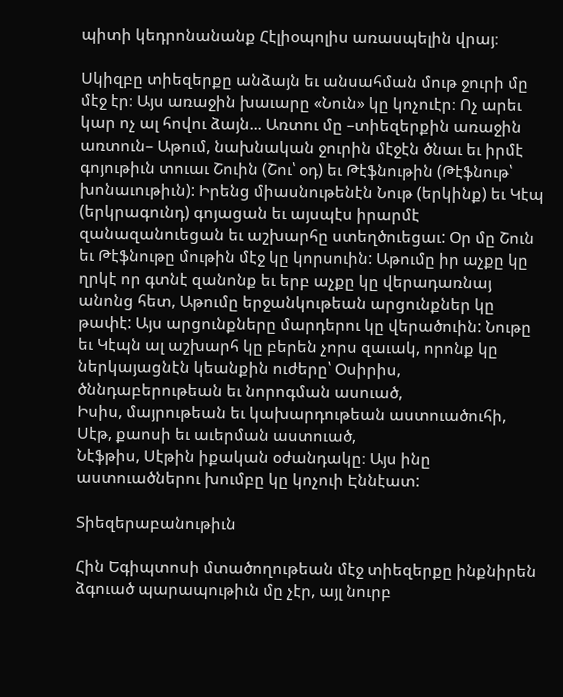պիտի կեդրոնանանք Հէլիօպոլիս առասպելին վրայ։

Սկիզբը տիեզերքը անձայն եւ անսահման մութ ջուրի մը մէջ էր։ Այս առաջին խաւարը «Նուն» կը կոչուէր։ Ոչ արեւ կար ոչ ալ հովու ձայն... Առտու մը –տիեզերքին առաջին առտուն– Աթում, նախնական ջուրին մէջէն ծնաւ եւ իրմէ գոյութիւն տուաւ Շուին (Շու՝ օդ) եւ Թէֆնութին (Թէֆնութ՝ խոնաւութիւն): Իրենց միասնութենէն Նութ (երկինք) եւ Կէպ (երկրագունդ) գոյացան եւ այսպէս իրարմէ զանազանուեցան եւ աշխարհը ստեղծուեցաւ: Օր մը Շուն եւ Թէֆնութը մութին մէջ կը կորսուին: Աթումը իր աչքը կը ղրկէ որ գտնէ զանոնք եւ երբ աչքը կը վերադառնայ անոնց հետ, Աթումը երջանկութեան արցունքներ կը թափէ: Այս արցունքները մարդերու կը վերածուին: Նութը եւ Կէպն ալ աշխարհ կը բերեն չորս զաւակ, որոնք կը ներկայացնէն կեանքին ուժերը՝ Օսիրիս, ծննդաբերութեան եւ նորոգման ասուած,
Իսիս, մայրութեան եւ կախարդութեան աստուածուհի,
Սէթ, քաոսի եւ աւերման աստուած,
Նէֆթիս, Սէթին իքական օժանդակը։ Այս ինը աստուածներու խումբը կը կոչուի Էննէատ:

Տիեզերաբանութիւն

Հին Եգիպտոսի մտածողութեան մէջ տիեզերքը ինքնիրեն ձգուած պարապութիւն մը չէր, այլ նուրբ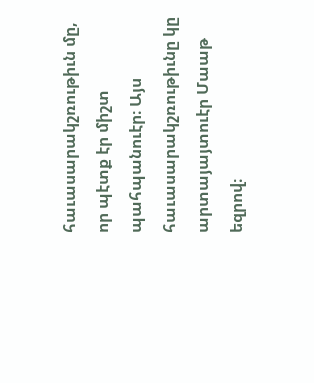հաւասարակշռութիւն մը, որ պէտք էր միշտ պահպանուէր։ Այս հաւասարակշռութիւնը կը արտայայտուէր Մաաթ եզրով։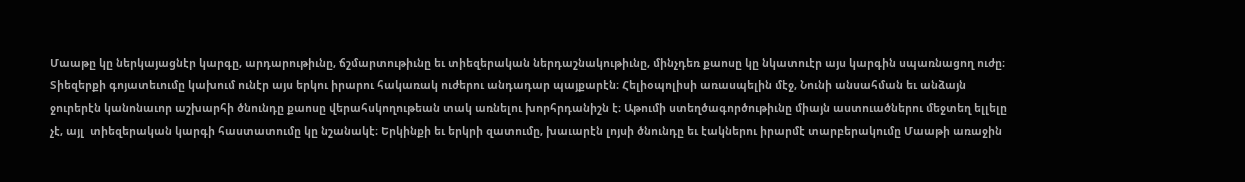Մաաթը կը ներկայացնէր կարգը, արդարութիւնը, ճշմարտութիւնը եւ տիեզերական ներդաշնակութիւնը, մինչդեռ քաոսը կը նկատուէր այս կարգին սպառնացող ուժը։ Տիեզերքի գոյատեւումը կախում ունէր այս երկու իրարու հակառակ ուժերու անդադար պայքարէն։ Հելիօպոլիսի առասպելին մէջ, Նունի անսահման եւ անձայն ջուրերէն կանոնաւոր աշխարհի ծնունդը քաոսը վերահսկողութեան տակ առնելու խորհրդանիշն է։ Աթումի ստեղծագործութիւնը միայն աստուածներու մեջտեղ ելլելը չէ, այլ  տիեզերական կարգի հաստատումը կը նշանակէ։ Երկինքի եւ երկրի զատումը, խաւարէն լոյսի ծնունդը եւ էակներու իրարմէ տարբերակումը Մաաթի առաջին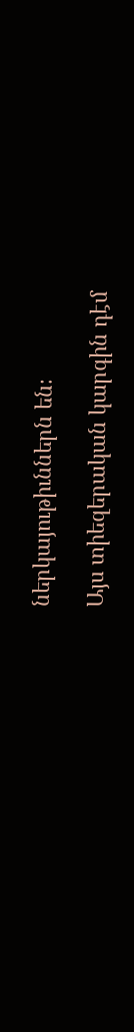ներկայութիւններն են։

Այս տիեզերական կարգին դէմ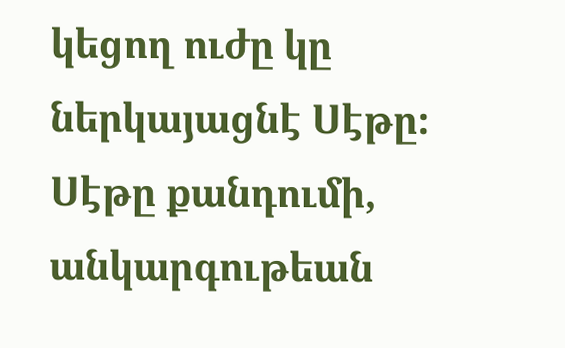կեցող ուժը կը ներկայացնէ Սէթը։ Սէթը քանդումի, անկարգութեան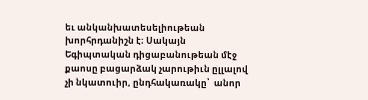եւ անկանխատեսելիութեան խորհրդանիշն է։ Սակայն Եգիպտական դիցաբանութեան մէջ քաոսը բացարձակ չարութիւն ըլլալով չի նկատուիր, ընդհակառակը՝  անոր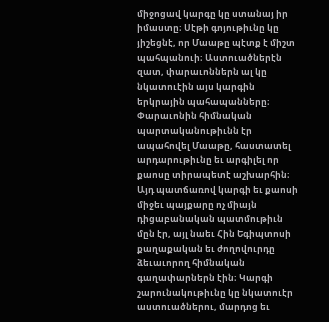միջոցավ կարգը կը ստանայ իր իմաստը։ Սէթի գոյութիւնը կը յիշեցնէ, որ Մաաթը պէտք է միշտ պահպանուի։ Աստուածներէն զատ, փարաւոններն ալ կը նկատուէին այս կարգին երկրային պահապանները։ Փարաւոնին հիմնական պարտականութիւնն էր ապահովել Մաաթը, հաստատել արդարութիւնը եւ արգիլել որ քաոսը տիրապետէ աշխարհին։ Այդ պատճառով կարգի եւ քաոսի միջեւ պայքարը ոչ միայն դիցաբանական պատմութիւն մըն էր, այլ նաեւ Հին Եգիպտոսի քաղաքական եւ ժողովուրդը ձեւաւորող հիմնական գաղափարներն էին։ Կարգի շարունակութիւնը կը նկատուէր աստուածներու, մարդոց եւ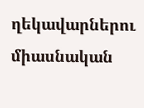ղեկավարներու միասնական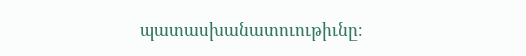պատասխանատուութիւնը։